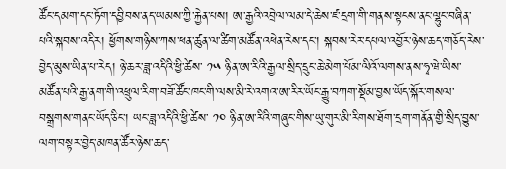ཚོང་དམག་དང་ཏོག་དབྱིབས་ནད་ཡམས་ཀྱི་རྐྱེན་པས། ཨ་རྒྱའི་འབྲེལ་ལམ་དེ་ཆེས་ཛ་དྲག་གི་གནས་སྟངས་ནང་ལྷུང་བཞིན་པའི་སྐབས་འདིར། ཕྱོགས་གཉིས་ཀས་ཕན་ཚུན་ལ་ཚིག་མཚོན་འཕེན་རེས་དང་། སྐབས་རེར་དཔལ་འབྱོར་ཉེས་ཆད་གཅོད་རེས་བྱེད་མུས་ཡིན་པ་རེད། ཉེ་ཆར་ཟླ་འདིའི་ཕྱི་ཚེས་ ༡༥ ཉིན་ཨ་རིའི་རྒྱལ་སྲིད་དྲུང་ཆེ་མེག་པོམ་ལིའོ་ལགས་ནས་ཧྭ་ཝེ་ཡིས་མཚོན་པའི་རྒྱ་ནག་གི་འཕྲུལ་རིག་བཟོ་ཚོང་ཁང་གི་ལས་མི་རེ་འགའ་ཨ་རིར་ཡོང་རྒྱུ་བཀག་སྡོམ་བྱས་ཡོད་སྐོར་གསལ་བསྒྲགས་གནང་ཡོད་ཅིང་། ཡང་ཟླ་འདིའི་ཕྱི་ཚེས་ ༡༠ ཉིན་ཨ་རིའི་གཞུང་གིས་ཡུ་གུར་མི་རིགས་ཐོག་དྲག་གནོན་གྱི་སྲིད་བྱུས་ལག་བསྟར་བྱེད་མཁན་ཚོར་ཉེས་ཆད་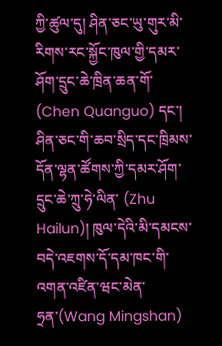ཀྱི་ཚུལ་དུ། ཤིན་ཅང་ཡུ་གུར་མི་རིགས་རང་སྐྱོང་ཁུལ་གྱི་དམར་ཤོག་དྲུང་ཆེ་ཁྲིན་ཆན་གོ་ (Chen Quanguo) དང་། ཤིན་ཅང་གི་ཆབ་སྲིད་དང་ཁྲིམས་དོན་ལྷན་ཚོགས་ཀྱི་དམར་ཤོག་དྲུང་ཆེ་ཀྲུ་ཧེ་ལིན་ (Zhu Hailun)། ཁུལ་དེའི་མི་དམངས་བདེ་འཇགས་དོ་དམ་ཁང་གི་འགན་འཛིན་ཝང་མེན་ཧྲན་(Wang Mingshan)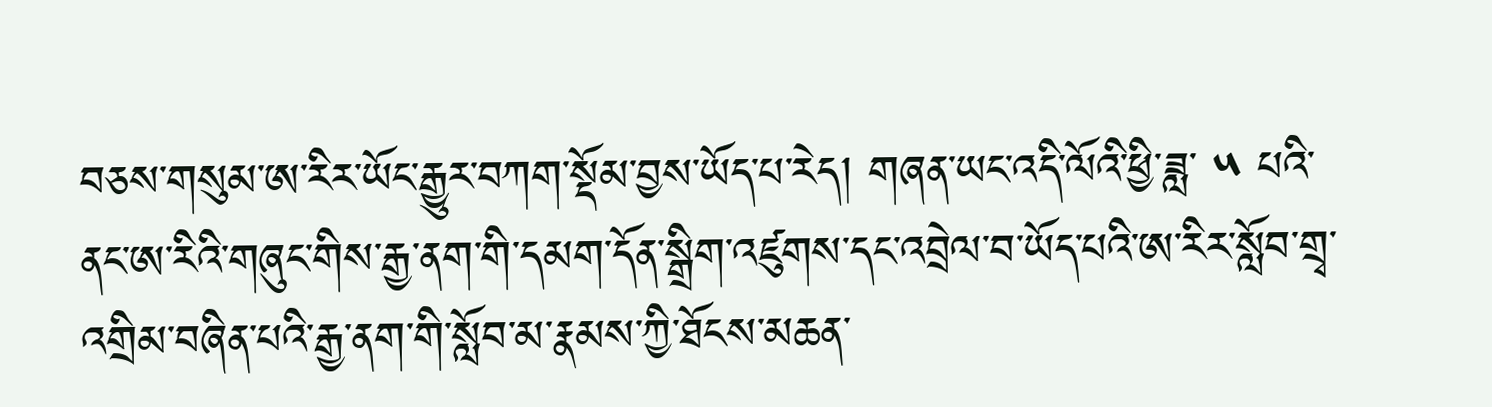བཅས་གསུམ་ཨ་རིར་ཡོང་རྒྱུར་བཀག་སྡོམ་བྱས་ཡོད་པ་རེད། གཞན་ཡང་འདི་ལོའི་ཕྱི་ཟླ་ ༥ པའི་ནང་ཨ་རིའི་གཞུང་གིས་རྒྱ་ནག་གི་དམག་དོན་སྒྲིག་འཛུགས་དང་འབྲེལ་བ་ཡོད་པའི་ཨ་རིར་སློབ་གྲྭ་འགྲིམ་བཞིན་པའི་རྒྱ་ནག་གི་སློབ་མ་རྣམས་ཀྱི་ཐོངས་མཆན་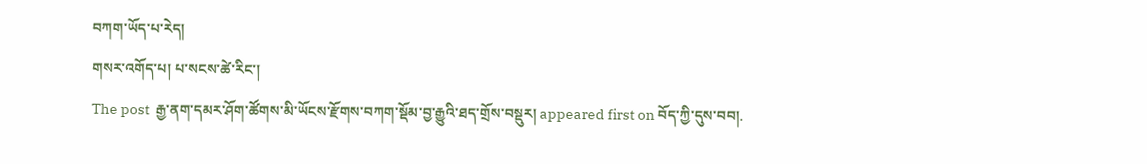བཀག་ཡོད་པ་རེད།
གསར་འགོད་པ། པ་སངས་ཚེ་རིང་།
The post  རྒྱ་ནག་དམར་ཤོག་ཚོགས་མི་ཡོངས་རྫོགས་བཀག་སྡོམ་བྱ་རྒྱུའི་ཐད་གྲོས་བསྡུར། appeared first on བོད་ཀྱི་དུས་བབ།.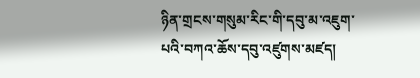ཉིན་གྲངས་གསུམ་རིང་གི་དབུ་མ་འཇུག་པའི་བཀའ་ཆོས་དབུ་འཛུགས་མཛད།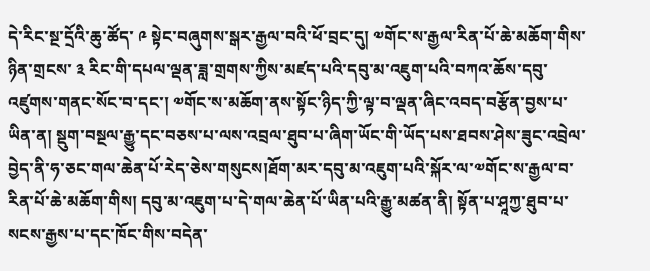དེ་རིང་སྔ་དྲོའི་ཆུ་ཚོད་ ༩ སྟེང་བཞུགས་སྒར་རྒྱལ་བའི་ཕོ་བྲང་དུ། ༧གོང་ས་རྒྱལ་རིན་པོ་ཆེ་མཆོག་གིས་ཉིན་གྲངས་ ༣ རིང་གི་དཔལ་ལྡན་ཟླ་གྲགས་ཀྱིས་མཛད་པའི་དབུ་མ་འཇུག་པའི་བཀའ་ཆོས་དབུ་འཛུགས་གནང་སོང་བ་དང་། ༧གོང་ས་མཆོག་ནས་སྟོང་ཉིད་ཀྱི་ལྟ་བ་ལྡན་ཞིང་འབད་བརྩོན་བྱས་པ་ཡིན་ན། སྡུག་བསྔལ་རྒྱུ་དང་བཅས་པ་ལས་འབྲལ་ཐུབ་པ་ཞིག་ཡོང་གི་ཡོད་པས་ཐབས་ཤེས་ཟུང་འབྲེལ་བྱེད་ནི་ཧ་ཅང་གལ་ཆེན་པོ་རེད་ཅེས་གསུངས།ཐོག་མར་དབུ་མ་འཇུག་པའི་སྐོར་ལ་༧གོང་ས་རྒྱལ་བ་རིན་པོ་ཆེ་མཆོག་གིས། དབུ་མ་འཇུག་པ་དེ་གལ་ཆེན་པོ་ཡིན་པའི་རྒྱུ་མཚན་ནི། སྟོན་པ་ཤཱཀྱ་ཐུབ་པ་སངས་རྒྱས་པ་དང་ཁོང་གིས་བདེན་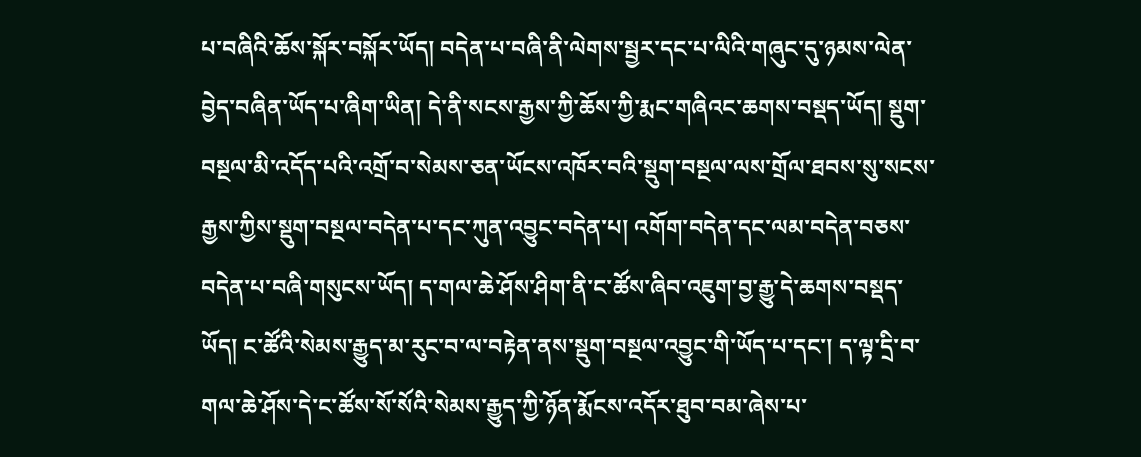པ་བཞིའི་ཆོས་སྐོར་བསྐོར་ཡོད། བདེན་པ་བཞི་ནི་ལེགས་སྦྱར་དང་པ་ལིའི་གཞུང་དུ་ཉམས་ལེན་བྱེད་བཞིན་ཡོད་པ་ཞིག་ཡིན། དེ་ནི་སངས་རྒྱས་ཀྱི་ཆོས་ཀྱི་རྨང་གཞིའང་ཆགས་བསྡད་ཡོད། སྡུག་བསྔལ་མི་འདོད་པའི་འགྲོ་བ་སེམས་ཅན་ཡོངས་འཁོར་བའི་སྡུག་བསྔལ་ལས་གྲོལ་ཐབས་སུ་སངས་རྒྱས་ཀྱིས་སྡུག་བསྔལ་བདེན་པ་དང་ཀུན་འབྱུང་བདེན་པ། འགོག་བདེན་དང་ལམ་བདེན་བཅས་བདེན་པ་བཞི་གསུངས་ཡོད། ད་གལ་ཆེ་ཤོས་ཤིག་ནི་ང་ཚོས་ཞིབ་འཇུག་བྱ་རྒྱུ་དེ་ཆགས་བསྡད་ཡོད། ང་ཚོའི་སེམས་རྒྱུད་མ་རུང་བ་ལ་བརྟེན་ནས་སྡུག་བསྔལ་འབྱུང་གི་ཡོད་པ་དང་། ད་ལྟ་དྲི་བ་གལ་ཆེ་ཤོས་དེ་ང་ཚོས་སོ་སོའི་སེམས་རྒྱུད་ཀྱི་ཉོན་རྨོངས་འདོར་ཐུབ་བམ་ཞེས་པ་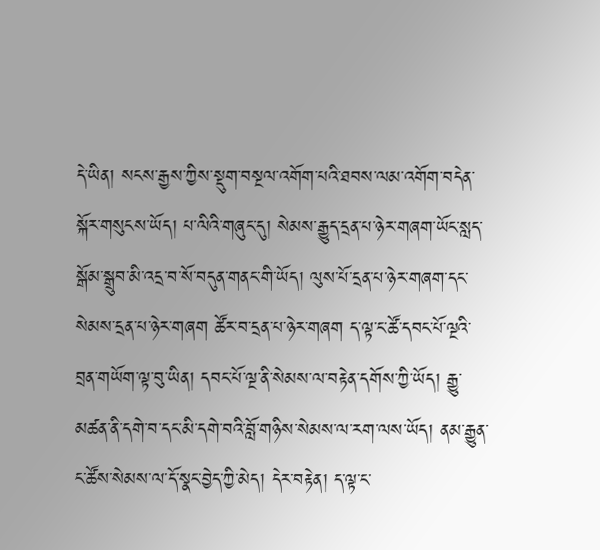དེ་ཡིན། སངས་རྒྱས་ཀྱིས་སྡུག་བསྔལ་འགོག་པའི་ཐབས་ལམ་འགོག་བདེན་སྐོར་གསུངས་ཡོད། པ་ལིའི་གཞུང་དུ། སེམས་རྒྱུད་དྲན་པ་ཉེར་གཞག་ཡོང་སླད་སྒོམ་སྒྲུབ་མི་འདྲ་བ་སོ་བདུན་གནང་གི་ཡོད། ལུས་པོ་དྲན་པ་ཉེར་གཞག་དང་སེམས་དྲན་པ་ཉེར་གཞག ཚོར་བ་དྲན་པ་ཉེར་གཞག ད་ལྟ་ང་ཚོ་དབང་པོ་ལྔའི་བྲན་གཡོག་ལྟ་བུ་ཡིན། དབང་པོ་ལྔ་ནི་སེམས་ལ་བརྟེན་དགོས་ཀྱི་ཡོད། རྒྱུ་མཚན་ནི་དགེ་བ་དང་མི་དགེ་བའི་བློ་གཉིས་སེམས་ལ་རག་ལས་ཡོད། ནམ་རྒྱུན་ང་ཚོས་སེམས་ལ་དོ་སྣང་བྱེད་ཀྱི་མེད། དེར་བརྟེན། ད་ལྟ་ང་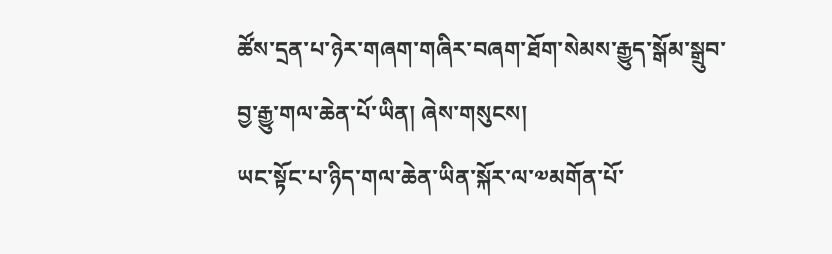ཚོས་དྲན་པ་ཉེར་གཞག་གཞིར་བཞག་ཐོག་སེམས་རྒྱུད་སྒོམ་སྒྲུབ་བྱ་རྒྱུ་གལ་ཆེན་པོ་ཡིན། ཞེས་གསུངས།
ཡང་སྟོང་པ་ཉིད་གལ་ཆེན་ཡིན་སྐོར་ལ་༧མགོན་པོ་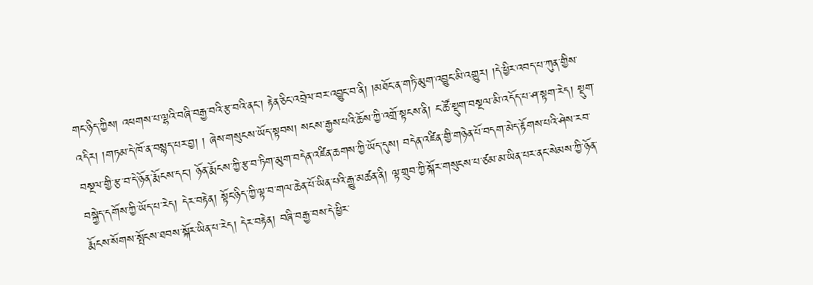གང་ཉིད་ཀྱིས། འཕགས་པ་ལྷའི་བཞི་བརྒྱ་བའི་རྩ་བའི་ནང་། རྟེན་ཅིང་འབྲེལ་བར་འབྱུང་བ་ནི། །མཐོང་ན་གཏི་མུག་འབྱུང་མི་འགྱུར། །དེ་ཕྱིར་འབད་པ་ཀུན་གྱིས་འདིར། །གཏམ་དེ་ཁོ་ན་བསྙད་པར་བྱ། ། ཞེས་གསུངས་ཡོད་སྟབས། སངས་རྒྱས་པའི་ཆོས་ཀྱི་འགྲོ་སྟངས་ནི། ང་ཚོ་སྡུག་བསྔལ་མི་འདོད་པ་ཤ་སྟག་རེད། སྡུག་བསྔལ་གྱི་རྩ་བ་དེ་ཉོན་རྨོངས་དང་། ཉོན་རྨོངས་ཀྱི་རྩ་བ་ཏིག་མུག་བདེན་འཛིན་ཆགས་ཀྱི་ཡོད་དུས། བདེན་འཛིན་གྱི་གཉེན་པོ་བདག་མེད་རྟོགས་པའི་ཤེས་རབ་བསྐྱེད་དགོས་ཀྱི་ཡོད་པ་རེད། དེར་བརྟེན། སྟོང་ཉིད་ཀྱི་ལྟ་བ་གལ་ཆེན་པོ་ཡིན་པའི་རྒྱུ་མཚན་ནི། ལྟ་གྲུབ་ཀྱི་སྐོར་གསུངས་པ་ཙམ་མ་ཡིན་པར་ནང་སེམས་ཀྱི་ཉོན་རྨོངས་སོགས་སྤོངས་ཐབས་སྐོར་ཡིན་པ་རེད། དེར་བརྟེན། བཞི་བརྒྱ་བས་དེ་ཕྱིར་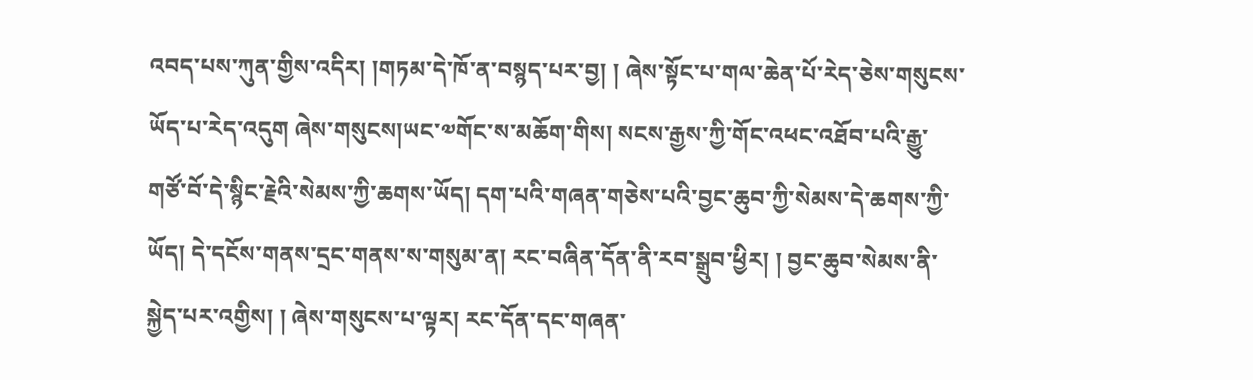འབད་པས་ཀུན་གྱིས་འདིར། །གཏམ་དེ་ཁོ་ན་བསྙད་པར་བྱ། ། ཞེས་སྟོང་པ་གལ་ཆེན་པོ་རེད་ཅེས་གསུངས་ཡོད་པ་རེད་འདུག ཞེས་གསུངས།ཡང་༧གོང་ས་མཆོག་གིས། སངས་རྒྱས་ཀྱི་གོང་འཕང་འཐོབ་པའི་རྒྱུ་གཙོ་བོ་དེ་སྙིང་རྗེའི་སེམས་ཀྱི་ཆགས་ཡོད། དག་པའི་གཞན་གཅེས་པའི་བྱང་ཆུབ་ཀྱི་སེམས་དེ་ཆགས་ཀྱི་ཡོད། དེ་དངོས་གནས་དྲང་གནས་ས་གསུམ་ན། རང་བཞིན་དོན་ནི་རབ་སྒྲུབ་ཕྱིར། ། བྱང་ཆུབ་སེམས་ནི་སྐྱེད་པར་འགྱིས། ། ཞེས་གསུངས་པ་ལྟར། རང་དོན་དང་གཞན་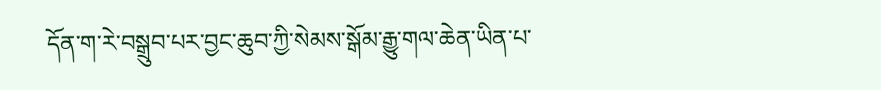དོན་ག་རེ་བསྒྲུབ་པར་བྱང་ཆུབ་ཀྱི་སེམས་སྒོམ་རྒྱུ་གལ་ཆེན་ཡིན་པ་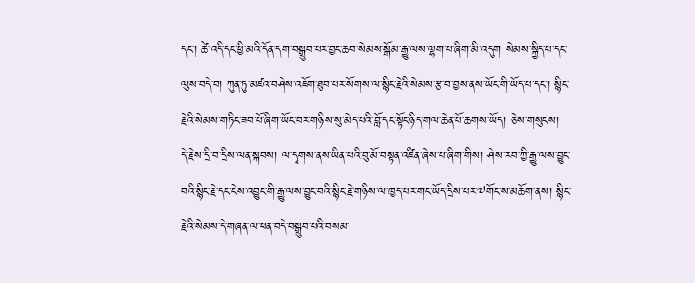དང་། ཚེ་འདི་དང་ཕྱི་མའི་དོན་དག་བསྒྲུབ་པར་བྱང་ཆབ་སེམས་སྒོམ་རྒྱུ་ལས་ལྷག་པ་ཞིག་མི་འདུག སེམས་སྐྱིད་པ་དང་ལུས་བདེ་བ། ཀུན་ཏུ་མཛའ་བཤེས་འཇོག་ཐུབ་པར་སོགས་ལ་སྙིང་རྗེའི་སེམས་རྩ་བ་བྱས་ནས་ཡོང་གི་ཡོད་པ་དང་། སྙིང་རྗེའི་སེམས་གཏིང་ཟབ་པོ་ཞིག་ཡོང་བར་གཉིས་སུ་མེད་པའི་བློ་དང་སྟོང་ཉིད་གལ་ཆེན་པོ་ཆགས་ཡོད། ཅེས་གསུངས།
དེ་རྗེས་དྲི་བ་དྲིས་ལན་སྐབས། ལ་དྭགས་ནས་ཡིན་པའི་བུ་མོ་བསྟན་འཛིན་ཞེས་པ་ཞིག་གིས། ཤེས་རབ་ཀྱི་རྒྱུ་ལས་བྱུང་བའི་སྙིང་རྗེ་དང་ངེས་འབྱུང་གི་རྒྱུ་ལས་བྱུང་བའི་སྙིང་རྗེ་གཉིས་ལ་ཁྱད་པར་གང་ཡོད་དྲིས་པར་༧གོང་ས་མཆོག་ནས། སྙིང་རྗེའི་སེམས་དེ་གཞན་ལ་ཕན་བདེ་བསྒྲུབ་པའི་བསམ་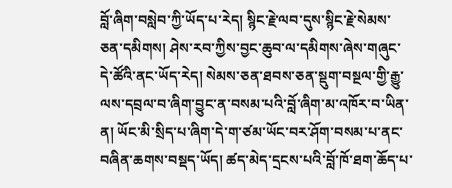བློ་ཞིག་བསླེབ་ཀྱི་ཡོད་པ་རེད། སྙིང་རྗེ་ལབ་དུས་སྙིང་རྗེ་སེམས་ཅན་དམིགས། ཤེས་རབ་ཀྱིས་བྱང་ཆུབ་ལ་དམིགས་ཞེས་གཞུང་དེ་ཚོའི་ནང་ཡོད་རེད། སེམས་ཅན་ཐབས་ཅན་སྡུག་བསྔལ་གྱི་རྒྱུ་ལས་དབྲལ་བ་ཞིག་བྱུང་ན་བསམ་པའི་བློ་ཞིག་མ་འཁོར་བ་ཡིན་ན། ཡོང་མི་སྲིད་པ་ཞིག་དེ་ག་ཙམ་ཡོང་བར་ཤོག་བསམ་པ་ནང་བཞིན་ཆགས་བསྡད་ཡོད། ཚད་མེད་དྲངས་པའི་བློ་ཁོ་ཐག་ཆོད་པ་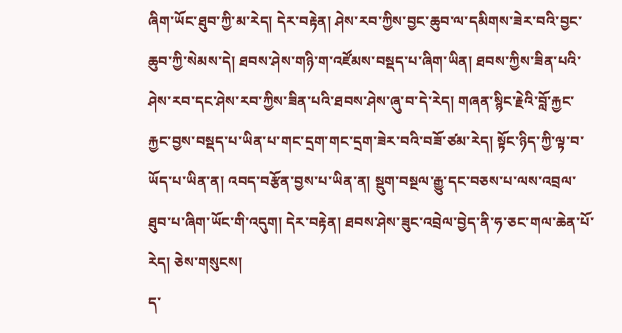ཞིག་ཡོང་ཐུབ་ཀྱི་མ་རེད། དེར་བརྟེན། ཤེས་རབ་ཀྱིས་བྱང་ཆུབ་ལ་དམིགས་ཟེར་བའི་བྱང་ཆུབ་ཀྱི་སེམས་དེ། ཐབས་ཤེས་གཉི་ག་འཛོམས་བསྡད་པ་ཞིག་ཡིན། ཐབས་ཀྱིས་ཟིན་པའི་ཤེས་རབ་དང་ཤེས་རབ་ཀྱིས་ཟིན་པའི་ཐབས་ཤེས་ཞུ་བ་དེ་རེད། གཞན་སྙིང་རྗེའི་བློ་རྐྱང་རྐྱང་བྱས་བསྡད་པ་ཡིན་པ་གང་དྲག་གང་དྲག་ཟེར་བའི་བཟོ་ཙམ་རེད། སྟོང་ཉིད་ཀྱི་ལྟ་བ་ཡོད་པ་ཡིན་ན། འབད་བརྩོན་བྱས་པ་ཡིན་ན། སྡུག་བསྔལ་རྒྱུ་དང་བཅས་པ་ལས་འབྲལ་ཐུབ་པ་ཞིག་ཡོང་གི་འདུག། དེར་བརྟེན། ཐབས་ཤེས་ཟུང་འབྲེལ་བྱེད་ནི་ཧ་ཅང་གལ་ཆེན་པོ་རེད། ཅེས་གསུངས།
ད་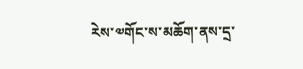རེས་༧གོང་ས་མཆོག་ནས་དྲ་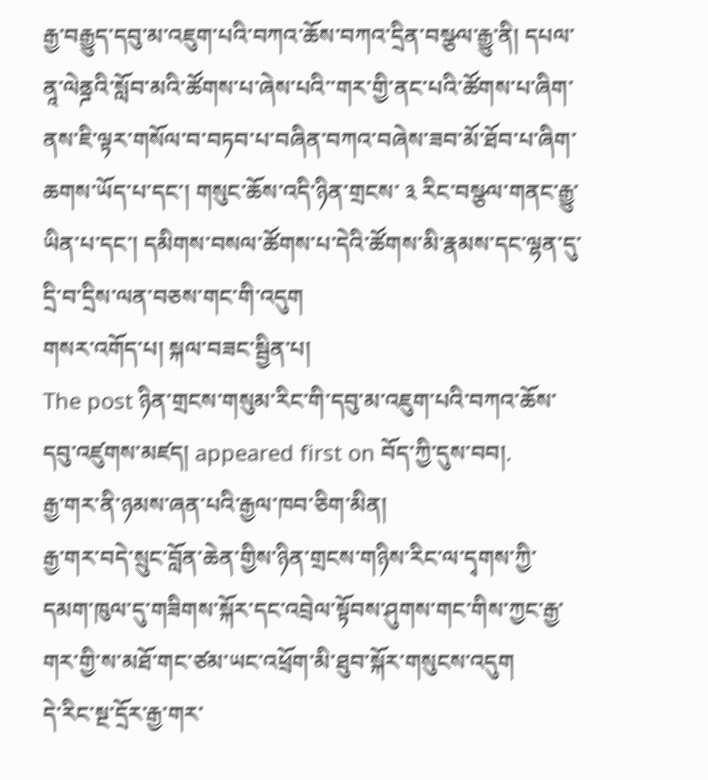རྒྱ་བརྒྱུད་དབུ་མ་འཇུག་པའི་བཀའ་ཆོས་བཀའ་དྲིན་བསྩལ་རྒྱུ་ནི། དཔལ་ནཱ་ལེནྜའི་སློབ་མའི་ཚོགས་པ་ཞེས་པའི་་གར་གྱི་ནང་པའི་ཚོགས་པ་ཞིག་ནས་ཇི་ལྟར་གསོལ་བ་བཏབ་པ་བཞིན་བཀའ་བཞེས་ཟབ་མོ་ཐོབ་པ་ཞིག་ཆགས་ཡོད་པ་དང་། གསུང་ཆོས་འདི་ཉིན་གྲངས་ ༣ རིང་བསྩལ་གནང་རྒྱུ་ཡིན་པ་དང་། དམིགས་བསལ་ཚོགས་པ་དེའི་ཚོགས་མི་རྣམས་དང་ལྷན་དུ་དྲི་བ་དྲིས་ལན་བཅས་གང་གི་འདུག
གསར་འགོད་པ། སྐལ་བཟང་སྦྱིན་པ།
The post ཉིན་གྲངས་གསུམ་རིང་གི་དབུ་མ་འཇུག་པའི་བཀའ་ཆོས་དབུ་འཛུགས་མཛད། appeared first on བོད་ཀྱི་དུས་བབ།.
རྒྱ་གར་ནི་ཉམས་ཞན་པའི་རྒྱལ་ཁབ་ཅིག་མིན།
རྒྱ་གར་བདེ་སྲུང་བློན་ཆེན་གྱིས་ཉིན་གྲངས་གཉིས་རིང་ལ་དྭགས་ཀྱི་དམག་ཁུལ་དུ་གཟིགས་སྐོར་དང་འབྲེལ་སྟོབས་ཤུགས་གང་གིས་ཀྱང་རྒྱ་གར་གྱི་ས་མཐོ་གང་ཙམ་ཡང་འཕྲོག་མི་ཐུབ་སྐོར་གསུངས་འདུག
དེ་རིང་སྔ་དྲོར་རྒྱ་གར་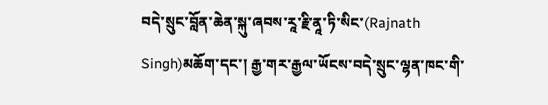བདེ་སྲུང་བློན་ཆེན་སྐུ་ཞབས་རཱ་རྗི་ནཱ་ཏི་སིང་(Rajnath Singh)མཆོག་དང་། རྒྱ་གར་རྒྱལ་ཡོངས་བདེ་སྲུང་ལྷན་ཁང་གི་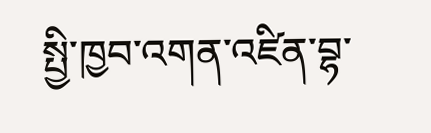སྤྱི་ཁྱབ་འགན་འཛིན་བྷ་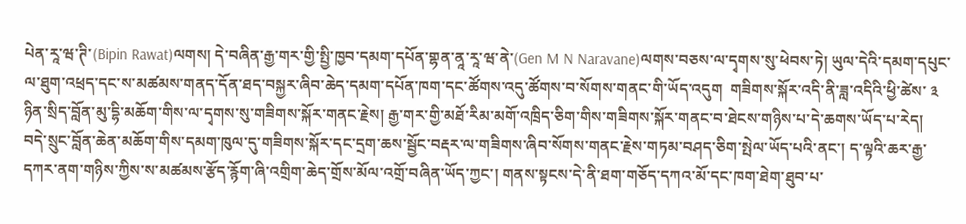པེན་རཱ་ཝ་ཊི་(Bipin Rawat)ལགས། དེ་བཞིན་རྒྱ་གར་གྱི་སྤྱི་ཁྱབ་དམག་དཔོན་གྷན་ནཱ་རཱ་ཝ་ནེ་(Gen M N Naravane)ལགས་བཅས་ལ་དྭགས་སུ་ཕེབས་ཏེ། ཡུལ་དེའི་དམག་དཔུང་ལ་ཐུག་འཕྲད་དང་ས་མཚམས་གནད་དོན་ཐད་བསྐྱར་ཞིབ་ཆེད་དམག་དཔོན་ཁག་དང་ཚོགས་འདུ་ཚོགས་བ་སོགས་གནང་གི་ཡོད་འདུག  གཟིགས་སྐོར་འདི་ནི་ཟླ་འདིའི་ཕྱི་ཚེས་ ༣ ཉིན་སྲིད་བློན་མུ་དྷི་མཆོག་གིས་ལ་དྭགས་སུ་གཟིགས་སྐོར་གནང་རྗེས། རྒྱ་གར་གྱི་མཐོ་རིམ་མགོ་འཁྲིད་ཅིག་གིས་གཟིགས་སྐོར་གནང་བ་ཐེངས་གཉིས་པ་དེ་ཆགས་ཡོད་པ་རེད།
བདེ་སྲུང་བློན་ཆེན་མཆོག་གིས་དམག་ཁུལ་དུ་གཟིགས་སྐོར་དང་དྲག་ཆས་སྦྱོང་བརྡར་ལ་གཟིགས་ཞིབ་སོགས་གནང་རྗེས་གཏམ་བཤད་ཅིག་སྤེལ་ཡོད་པའི་ནང་། ད་ལྟའི་ཆར་རྒྱ་དཀར་ནག་གཉིས་ཀྱིས་ས་མཚམས་རྩོད་རྙོག་ཞི་འགྲིག་ཆེད་གྲོས་མོལ་འགྲོ་བཞིན་ཡོད་ཀྱང་། གནས་སྟངས་དེ་ནི་ཐག་གཅོད་དཀའ་མོ་དང་ཁག་ཐེག་ཐུབ་པ་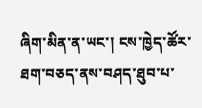ཞིག་མིན་ན་ཡང་། ངས་ཁྱེད་ཚོར་ཐག་བཅད་ནས་བཤད་ཐུབ་པ་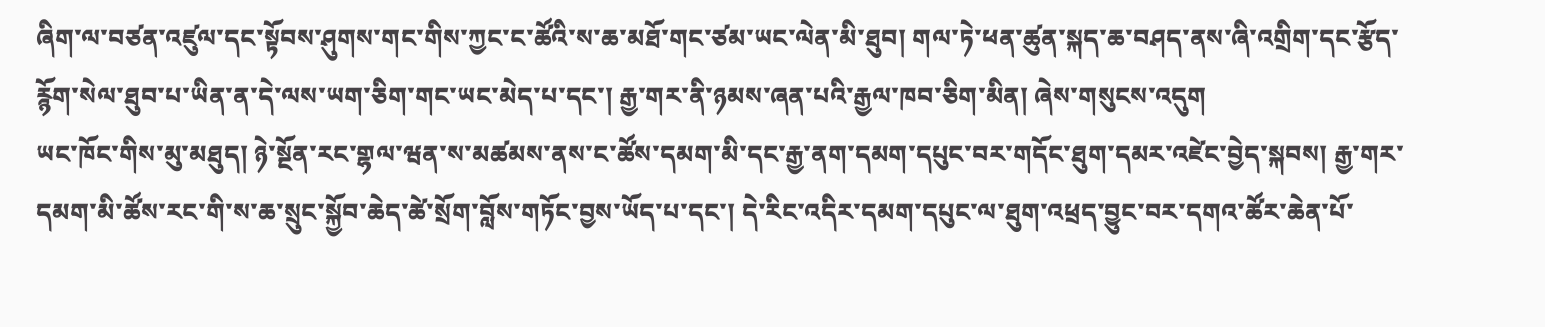ཞིག་ལ་བཙན་འཛུལ་དང་སྟོབས་ཤུགས་གང་གིས་ཀྱང་ང་ཚོའི་ས་ཆ་མཐོ་གང་ཙམ་ཡང་ལེན་མི་ཐུབ། གལ་ཏེ་ཕན་ཚུན་སྐད་ཆ་བཤད་ནས་ཞི་འགྲིག་དང་རྩོད་རྙོག་སེལ་ཐུབ་པ་ཡིན་ན་དེ་ལས་ཡག་ཅིག་གང་ཡང་མེད་པ་དང་། རྒྱ་གར་ནི་ཉམས་ཞན་པའི་རྒྱལ་ཁབ་ཅིག་མིན། ཞེས་གསུངས་འདུག
ཡང་ཁོང་གིས་མུ་མཐུད། ཉེ་སྔོན་རང་གྷལ་ཝན་ས་མཚམས་ནས་ང་ཚོས་དམག་མི་དང་རྒྱ་ནག་དམག་དཔུང་བར་གདོང་ཐུག་དམར་འཛེང་བྱེད་སྐབས། རྒྱ་གར་དམག་མི་ཚོས་རང་གི་ས་ཆ་སྲུང་སྐྱོབ་ཆེད་ཚེ་སྲོག་བློས་གཏོང་བྱས་ཡོད་པ་དང་། དེ་རིང་འདིར་དམག་དཔུང་ལ་ཐུག་འཕྲད་བྱུང་བར་དགའ་ཚོར་ཆེན་པོ་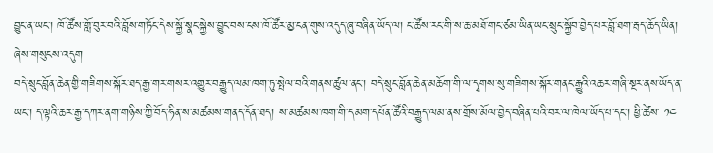བྱུང་ན་ཡང་། ཁོ་ཚོས་གློ་བུར་བའི་བློས་གཏོང་དེས་སྐྱོ་སྣང་སྐྱེས་བྱུང་བས་ངས་ཁོ་ཚོར་མྱ་ངན་གུས་འདུད་ཞུ་བཞིན་ཡོད་ལ། ང་ཚོས་རང་གི་ས་ཆ་མཐོ་གང་ཙམ་ཡིན་ཡང་སྲུང་སྐྱོབ་བྱེད་པར་བློ་ཐག་རྦད་ཆོད་ཡིན། ཞེས་གསུངས་འདུག
བདེ་སྲུང་བློན་ཆེན་གྱི་གཟིགས་སྐོར་ཐད་རྒྱ་གར་གསར་འགྱུར་བརྒྱུད་ལམ་ཁག་ཏུ་སྤེལ་བའི་གནས་ཚུལ་ནང་། བདེ་སྲུང་བློན་ཆེན་མཆོག་གི་ལ་དྭགས་སུ་གཟིགས་སྐོར་གནང་རྒྱུའི་འཆར་གཞི་སྔར་ནས་ཡོད་ན་ཡང་། ད་ལྟའི་ཆར་རྒྱ་དཀར་ནག་གཉིས་ཀྱི་བོད་ཧིན་ས་མཚམས་གནད་དོན་ཐད། ས་མཚམས་ཁག་གི་དམག་དཔོན་ཚོའི་བརྒྱུད་ལམ་ནས་གྲོས་མོལ་བྱེད་བཞིན་པའི་བར་ལ་ཁེལ་ཡོད་པ་དང་། ཕྱི་ཚེས་ ༡༤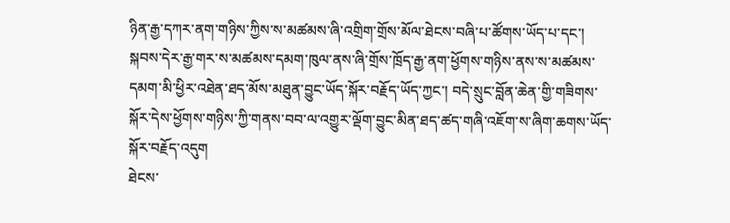ཉིན་རྒྱ་དཀར་ནག་གཉིས་ཀྱིས་ས་མཚམས་ཞི་འགྲིག་གྲོས་མོལ་ཐེངས་བཞི་པ་ཚོགས་ཡོད་པ་དང་། སྐབས་དེར་རྒྱ་གར་ས་མཚམས་དམག་ཁུལ་ནས་ཞི་གྲོས་ཁྲོད་རྒྱ་ནག་ཕྱོགས་གཉིས་ནས་ས་མཚམས་དམག་མི་ཕྱིར་འཐེན་ཐད་མོས་མཐུན་བྱུང་ཡོད་སྐོར་བརྗོད་ཡོད་ཀྱང་། བདེ་སྲུང་བློན་ཆེན་གྱི་གཟིགས་སྐོར་དེས་ཕྱོགས་གཉིས་ཀྱི་གནས་བབ་ལ་འགྱུར་ལྡོག་བྱུང་མིན་ཐད་ཚད་གཞི་འཇོག་ས་ཞིག་ཆགས་ཡོད་སྐོར་བརྗོད་འདུག
ཐེངས་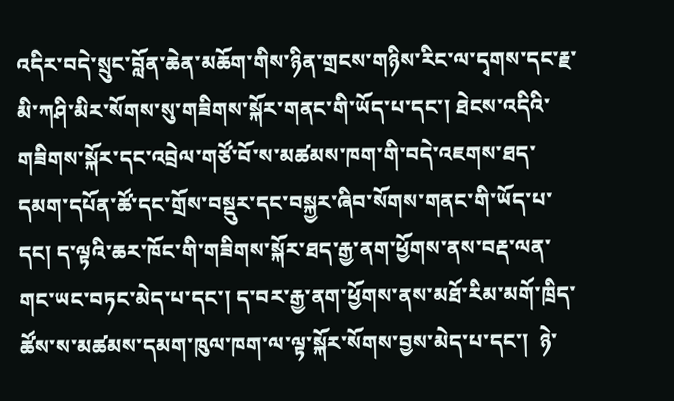འདིར་བདེ་སྲུང་བློན་ཆེན་མཆོག་གིས་ཉིན་གྲངས་གཉིས་རིང་ལ་དྭགས་དང་རྗ་མི་ཀཤི་མིར་སོགས་སུ་གཟིགས་སྐོར་གནང་གི་ཡོད་པ་དང་། ཐེངས་འདིའི་གཟིགས་སྐོར་དང་འབྲེལ་གཙོ་བོ་ས་མཚམས་ཁག་གི་བདེ་འཇགས་ཐད་དམག་དཔོན་ཚོ་དང་གྲོས་བསྡུར་དང་བསྐྱར་ཞིབ་སོགས་གནང་གི་ཡོད་པ་དང། ད་ལྟའི་ཆར་ཁོང་གི་གཟིགས་སྐོར་ཐད་རྒྱ་ནག་ཕྱོགས་ནས་བརྡ་ལན་གང་ཡང་བཏང་མེད་པ་དང་། ད་བར་རྒྱ་ནག་ཕྱོགས་ནས་མཐོ་རིམ་མགོ་ཁྲིད་ཚོས་ས་མཚམས་དམག་ཁུལ་ཁག་ལ་ལྟ་སྐོར་སོགས་བྱས་མེད་པ་དང་།  ཉེ་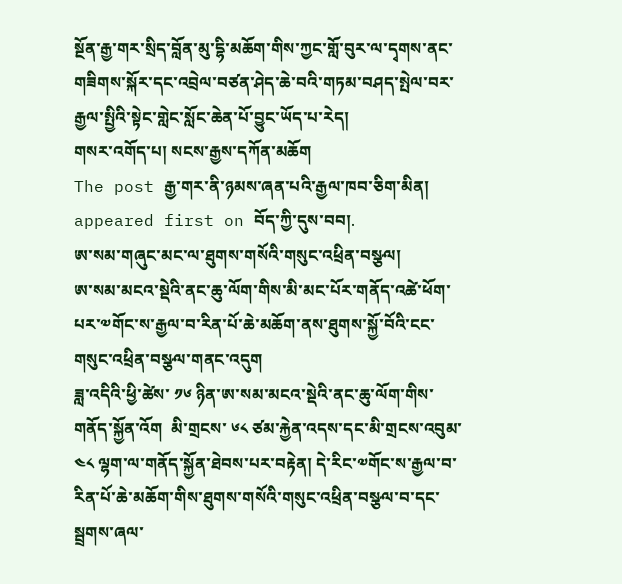སྔོན་རྒྱ་གར་སྲིད་བློན་མུ་དྷི་མཆོག་གིས་ཀྱང་གློ་བུར་ལ་དྭགས་ནང་གཟིགས་སྐོར་དང་འབྲེལ་བཙན་ཤེད་ཆེ་བའི་གཏམ་བཤད་སྤེལ་བར་རྒྱལ་སྤྱིའི་སྟེང་གླེང་སློང་ཆེན་པོ་བྱུང་ཡོད་པ་རེད།
གསར་འགོད་པ། སངས་རྒྱས་དཀོན་མཆོག
The post རྒྱ་གར་ནི་ཉམས་ཞན་པའི་རྒྱལ་ཁབ་ཅིག་མིན། appeared first on བོད་ཀྱི་དུས་བབ།.
ཨ་སམ་གཞུང་མང་ལ་ཐུགས་གསོའི་གསུང་འཕྲིན་བསྩལ།
ཨ་སམ་མངའ་སྡེའི་ནང་ཆུ་ལོག་གིས་མི་མང་པོར་གནོད་འཚེ་ཕོག་པར་༧གོང་ས་རྒྱལ་བ་རིན་པོ་ཆེ་མཆོག་ནས་ཐུགས་སྐྱོ་བོའི་ངང་གསུང་འཕྲིན་བསྩལ་གནང་འདུག
ཟླ་འདིའི་ཕྱི་ཚེས་ ༡༦ ཉིན་ཨ་སམ་མངའ་སྡེའི་ནང་ཆུ་ལོག་གིས་གནོད་སྐྱོན་འོག  མི་གྲངས་ ༦༨ ཙམ་རྐྱེན་འདས་དང་མི་གྲངས་འབུམ་ ༤༨ ལྷག་ལ་གནོད་སྐྱོན་ཐེབས་པར་བརྟེན། དེ་རིང་༧གོང་ས་རྒྱལ་བ་རིན་པོ་ཆེ་མཆོག་གིས་ཐུགས་གསོའི་གསུང་འཕྲིན་བསྩལ་བ་དང་སྦྲགས་ཞལ་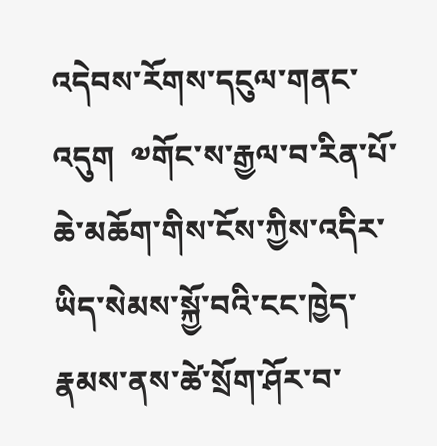འདེབས་རོགས་དངུལ་གནང་འདུག  ༧གོང་ས་རྒྱལ་བ་རིན་པོ་ཆེ་མཆོག་གིས་ངོས་ཀྱིས་འདིར་ཡིད་སེམས་སྐྱོ་བའི་ངང་ཁྱེད་རྣམས་ནས་ཚེ་སྲོག་ཤོར་བ་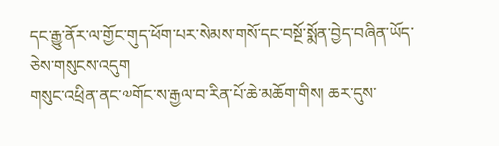དང་རྒྱུ་ནོར་ལ་གྱོང་གུད་ཕོག་པར་སེམས་གསོ་དང་བསྔོ་སྨོན་བྱེད་བཞིན་ཡོད་ཅེས་གསུངས་འདུག
གསུང་འཕྲིན་ནང་༧གོང་ས་རྒྱལ་བ་རིན་པོ་ཆེ་མཆོག་གིས། ཆར་དུས་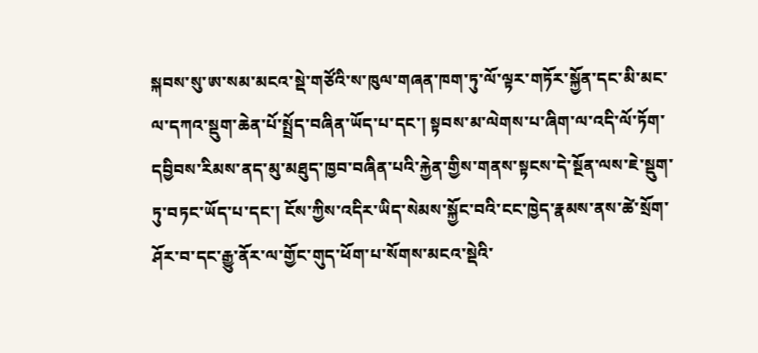སྐབས་སུ་ཨ་སམ་མངའ་སྡེ་གཙོའི་ས་ཁུལ་གཞན་ཁག་ཏུ་ལོ་ལྟར་གཏོར་སྐྱོན་དང་མི་མང་ལ་དཀའ་སྡུག་ཆེན་པོ་སྤྲོད་བཞིན་ཡོད་པ་དང་། སྟབས་མ་ལེགས་པ་ཞིག་ལ་འདི་ལོ་ཏོག་དབྱིབས་རིམས་ནད་མུ་མཐུད་ཁྱབ་བཞིན་པའི་རྐྱེན་གྱིས་གནས་སྟངས་དེ་སྔོན་ལས་ཇེ་སྡུག་ཏུ་བཏང་ཡོད་པ་དང་། ངོས་ཀྱིས་འདིར་ཡིད་སེམས་སྐྱོང་བའི་ངང་ཁྱེད་རྣམས་ནས་ཚེ་སྲོག་ཤོར་བ་དང་རྒྱུ་ནོར་ལ་གྱོང་གུད་ཕོག་པ་སོགས་མངའ་སྡེའི་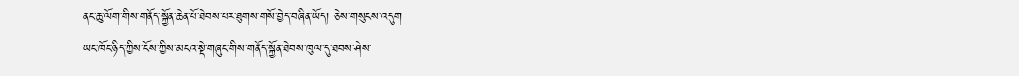ནང་ཆུ་ལོག་གིས་གནོད་སྐྱོན་ཆེན་པོ་ཐེབས་པར་ཐུགས་གསོ་བྱེད་བཞིན་ཡོད། ཅེས་གསུངས་འདུག
ཡང་ཁོང་ཉིད་ཀྱིས་ངོས་ཀྱིས་མངའ་སྡེ་གཞུང་གིས་གནོད་སྐྱོན་ཐེབས་ཁུལ་དུ་ཐབས་ཤེས་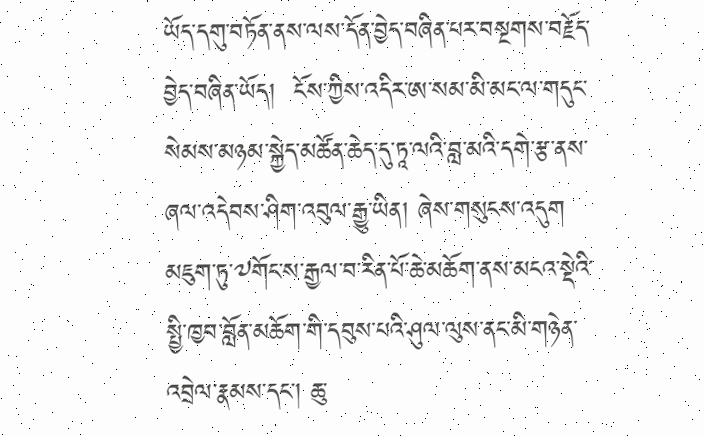ཡོད་དགུ་བཏོན་ནས་ལས་དོན་བྱེད་བཞིན་པར་བསྔགས་བརྗོད་བྱེད་བཞིན་ཡོད།  ངོས་ཀྱིས་འདིར་ཨ་སམ་མི་མང་ལ་གདུང་སེམས་མཉམ་སྐྱེད་མཚོན་ཆེད་དུ་ཏཱ་ལའི་བླ་མའི་དགེ་རྩ་ནས་ཞལ་འདེབས་ཤིག་འབུལ་རྒྱུ་ཡིན། ཞེས་གསུངས་འདུག
མཇུག་ཏུ་༧གོང་ས་རྒྱལ་བ་རིན་པོ་ཆེ་མཆོག་ནས་མངའ་སྡེའི་སྤྱི་ཁྱབ་བློན་མཆོག་གི་དབུས་པའི་ཤུལ་ལུས་ནང་མི་གཉེན་འབྲེལ་རྣམས་དང་། ཆུ་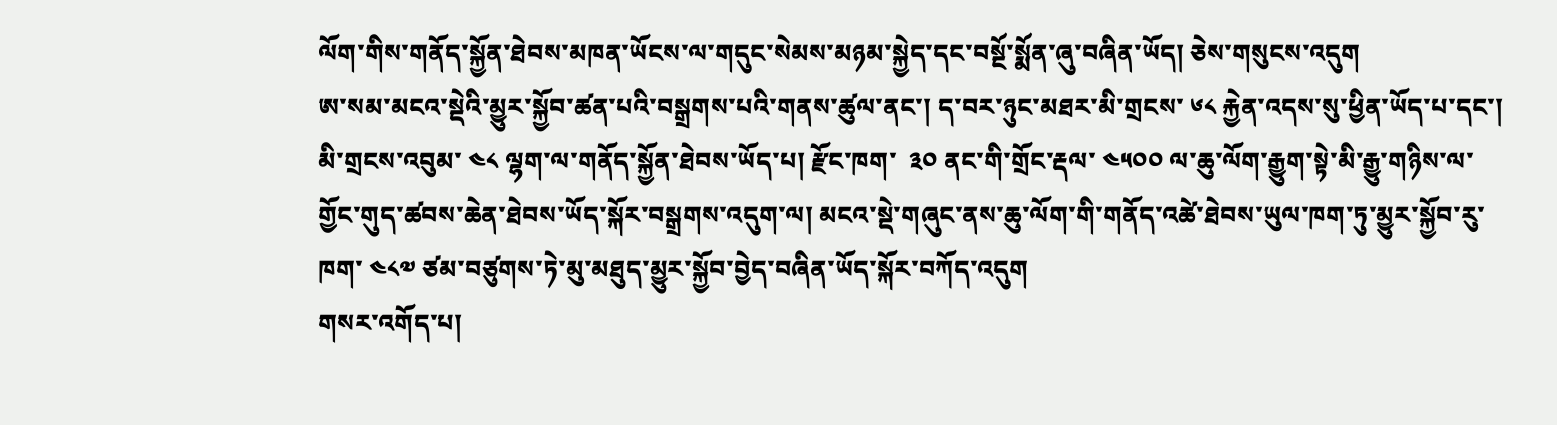ལོག་གིས་གནོད་སྐྱོན་ཐེབས་མཁན་ཡོངས་ལ་གདུང་སེམས་མཉམ་སྐྱེད་དང་བསྔོ་སྨོན་ཞུ་བཞིན་ཡོད། ཅེས་གསུངས་འདུག
ཨ་སམ་མངའ་སྡེའི་མྱུར་སྐྱོབ་ཚན་པའི་བསྒྲགས་པའི་གནས་ཚུལ་ནང་། ད་བར་ཉུང་མཐར་མི་གྲངས་ ༦༨ རྐྱེན་འདས་སུ་ཕྱིན་ཡོད་པ་དང་། མི་གྲངས་འབུམ་ ༤༨ ལྷག་ལ་གནོད་སྐྱོན་ཐེབས་ཡོད་པ། རྫོང་ཁག་  ༣༠ ནང་གི་གྲོང་རྡལ་ ༤༥༠༠ ལ་ཆུ་ལོག་རྒྱུག་སྟེ་མི་རྒྱུ་གཉིས་ལ་གྱོང་གུད་ཚབས་ཆེན་ཐེབས་ཡོད་སྐོར་བསྒྲགས་འདུག་ལ། མངའ་སྡེ་གཞུང་ནས་ཆུ་ལོག་གི་གནོད་འཚེ་ཐེབས་ཡུལ་ཁག་ཏུ་མྱུར་སྐྱོབ་རུ་ཁག་ ༤༨༧ ཙམ་བཙུགས་ཏེ་མུ་མཐུད་མྱུར་སྐྱོབ་བྱེད་བཞིན་ཡོད་སྐོར་བཀོད་འདུག
གསར་འགོད་པ།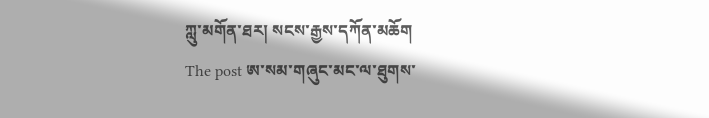ཀླུ་མགོན་ཐར། སངས་རྒྱས་དཀོན་མཆོག
The post ཨ་སམ་གཞུང་མང་ལ་ཐུགས་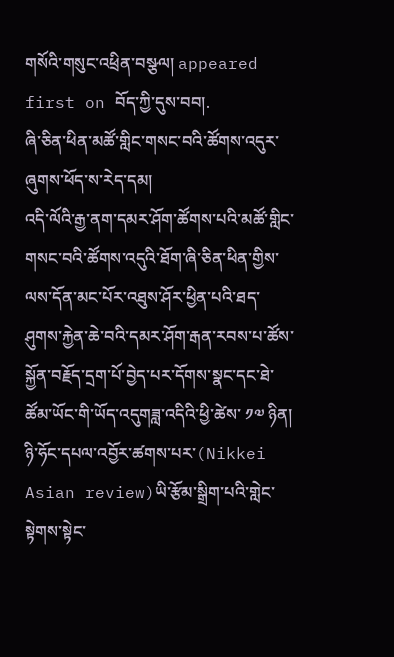གསོའི་གསུང་འཕྲིན་བསྩལ། appeared first on བོད་ཀྱི་དུས་བབ།.
ཞི་ཅིན་ཕིན་མཚོ་གླིང་གསང་བའི་ཚོགས་འདུར་ཞུགས་ཕོད་ས་རེད་དམ།
འདི་ལོའི་རྒྱ་ནག་དམར་ཤོག་ཚོགས་པའི་མཚོ་གླིང་གསང་བའི་ཚོགས་འདུའི་ཐོག་ཞི་ཅིན་ཕིན་གྱིས་ལས་དོན་མང་པོར་འཐུས་ཤོར་ཕྱིན་པའི་ཐད་ཤུགས་རྐྱེན་ཆེ་བའི་དམར་ཤོག་རྒན་རབས་པ་ཚོས་སྐྱོན་བརྗོད་དྲག་པོ་བྱེད་པར་དོགས་སྣང་དང་ཐེ་ཚོམ་ཡོང་གི་ཡོད་འདུགཟླ་འདིའི་ཕྱི་ཚེས་ ༡༧ ཉིན། ཉི་ཧོང་དཔལ་འབྱོར་ཚགས་པར་(Nikkei Asian review)ཡི་རྩོམ་སྒྲིག་པའི་གླེང་སྟེགས་སྟེང་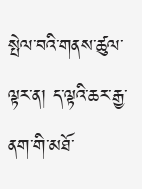སྤེལ་བའི་གནས་ཚུལ་ལྟར་ན། ད་ལྟའི་ཆར་རྒྱ་ནག་གི་མཐོ་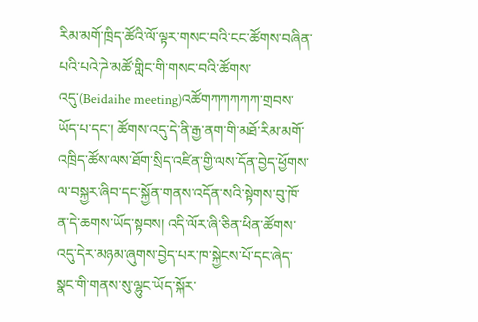རིམ་མགོ་ཁྲིད་ཚོའི་ལོ་ལྟར་གསང་བའི་ངང་ཚོགས་བཞིན་པའི་པའེ་ཌེ་མཚོ་གླིང་གི་གསང་བའི་ཚོགས་འདུ་(Beidaihe meeting)འཚོགཀཀཀཀཀ་གྲབས་ཡོད་པ་དང་། ཚོགས་འདུ་དེ་ནི་རྒྱ་ནག་གི་མཐོ་རིམ་མགོ་འཁྲིད་ཚོས་ལས་ཐོག་སྲིད་འཛིན་གྱི་ལས་དོན་བྱེད་ཕྱོགས་ལ་བསྐྱར་ཞིབ་དང་སྐྱོན་གནས་འདོན་སའི་སྟེགས་བུ་ཁོ་ན་དེ་ཆགས་ཡོད་སྟབས། འདི་ལོར་ཞི་ཅིན་ཕིན་ཚོགས་འདུ་དེར་མཉམ་ཞུགས་བྱེད་པར་ཁ་སྐྱེངས་པོ་དང་ཞེད་སྣང་གི་གནས་སུ་ལྷུང་ཡོད་སྐོར་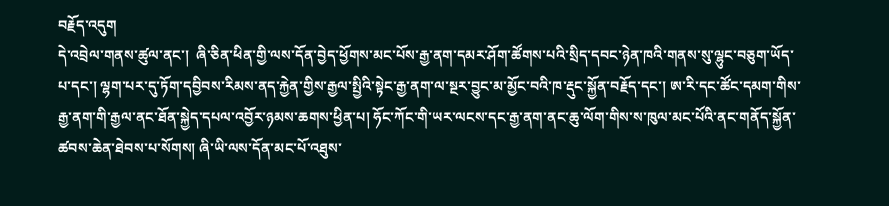བརྗོད་འདུག
དེ་འབྲེལ་གནས་ཚུལ་ནང་།  ཞི་ཅིན་ཕིན་གྱི་ལས་དོན་བྱེད་ཕྱོགས་མང་པོས་རྒྱ་ནག་དམར་ཤོག་ཚོགས་པའི་སྲིད་དབང་ཉེན་ཁའི་གནས་སུ་ལྷུང་བཅུག་ཡོད་པ་དང་། ལྷག་པར་དུ་ཏོག་དབྱིབས་རིམས་ནད་རྐྱེན་གྱིས་རྒྱལ་སྤྱིའི་སྟེང་རྒྱ་ནག་ལ་སྔར་བྱུང་མ་མྱོང་བའི་ཁ་རྡུང་སྐྱོན་བརྗོད་དང་། ཨ་རི་དང་ཚོང་དམག་གིས་རྒྱ་ནག་གི་རྒྱལ་ནང་ཐོན་སྐྱེད་དཔལ་འབྱོར་ཉམས་ཆགས་ཕྱིན་པ། ཧོང་ཀོང་གི་ཡར་ལངས་དང་རྒྱ་ནག་ནང་ཆུ་ལོག་གིས་ས་ཁུལ་མང་པོའི་ནང་གནོད་སྐྱོན་ཚབས་ཆེན་ཐེབས་པ་སོགས། ཞི་ཡི་ལས་དོན་མང་པོ་འཐུས་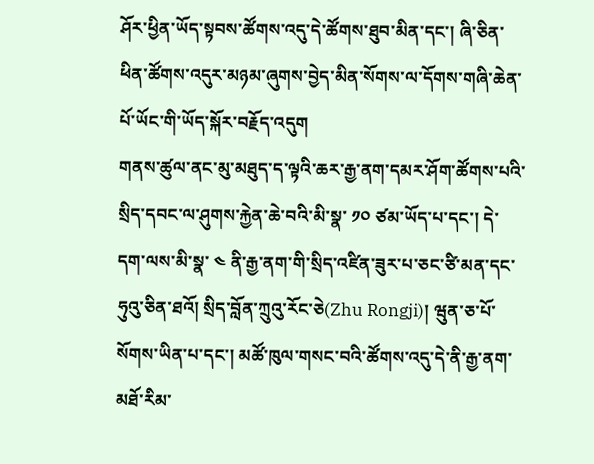ཤོར་ཕྱིན་ཡོད་སྟབས་ཚོགས་འདུ་དེ་ཚོགས་ཐུབ་མིན་དང་། ཞི་ཅིན་ཕིན་ཚོགས་འདུར་མཉམ་ཞུགས་བྱེད་མིན་སོགས་ལ་དོགས་གཞི་ཆེན་པོ་ཡོང་གི་ཡོད་སྐོར་བརྗོད་འདུག
གནས་ཚུལ་ནང་མུ་མཐུད་ད་ལྟའི་ཆར་རྒྱ་ནག་དམར་ཤོག་ཚོགས་པའི་སྲིད་དབང་ལ་ཤུགས་རྐྱེན་ཆེ་བའི་མི་སྣ་ ༡༠ ཙམ་ཡོད་པ་དང་། དེ་དག་ལས་མི་སྣ་ ༤ ནི་རྒྱ་ནག་གི་སྲིད་འཛིན་ཟུར་པ་ཅང་ཙི་མན་དང་ཧུའུ་ཅིན་ཐའོ། སྲིད་བློན་ཀྲུའུ་རོང་ཅེ(Zhu Rongji)། ཝུན་ཅ་པོ་སོགས་ཡིན་པ་དང་། མཚོ་ཁུལ་གསང་བའི་ཚོགས་འདུ་དེ་ནི་རྒྱ་ནག་མཐོ་རིམ་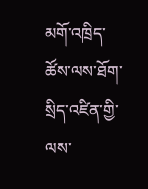མགོ་འཁྲིད་ཚོས་ལས་ཐོག་སྲིད་འཛིན་གྱི་ལས་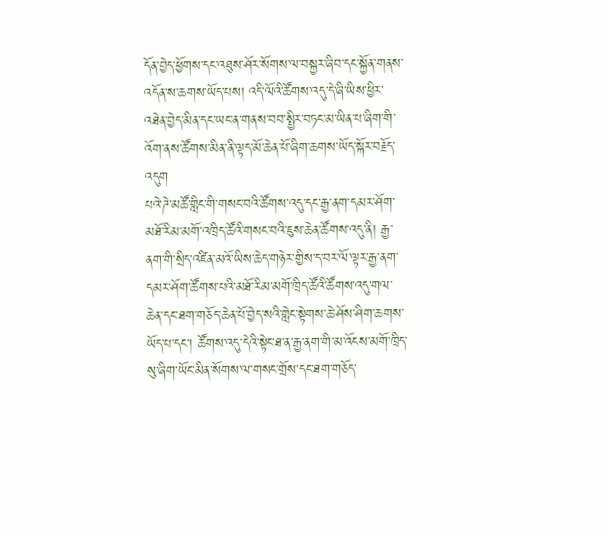དོན་བྱེད་ཕྱོགས་དང་འཐུས་ཤོར་སོགས་ལ་བསྐྱར་ཞིབ་དང་སྐྱོན་གནས་འདོན་ས་ཆགས་ཡོད་པས། འདི་ལོའི་ཚོགས་འདུ་དེ་ཞི་ཡིས་ཕྱིར་འཐེན་བྱེད་མིན་དང་ཡང་ན་གནས་བབ་སྤྱིར་བཏང་མ་ཡིན་པ་ཞིག་གི་འོག་ནས་ཚོགས་མིན་ནི་ལྟད་མོ་ཆེན་པོ་ཞིག་ཆགས་ཡོད་སྐོར་བརྗོད་འདུག
པའེ་ཌེ་མཚོ་གླིང་གི་གསང་བའི་ཚོགས་འདུ་དང་རྒྱ་ནག་དམར་ཤོག་མཐོ་རིམ་མགོ་འཁྲིད་ཚོའི་གསང་བའི་ཇུས་ཆེན་ཚོགས་འདུ་ནི། རྒྱ་ནག་གི་སྲིད་འཛིན་མའོ་ཡིས་ཆེད་གཉེར་གྱིས་ད་བར་ལོ་ལྟར་རྒྱ་ནག་དམར་ཤོག་ཚོགས་པའི་མཐོ་རིམ་མགོ་ཁྲིད་ཚོའི་ཚོགས་འདུ་གལ་ཆེན་དང་ཐག་གཅོད་ཆེན་པོ་བྱེད་སའི་གླེང་སྟེགས་ཆེ་ཤོས་ཤིག་ཆགས་ཡོད་པ་དང་། ཚོགས་འདུ་དེའི་སྟེང་ཐ་ན་རྒྱ་ནག་གི་མ་འོངས་མགོ་ཁྲིད་སུ་ཞིག་ཡོང་མིན་སོགས་ལ་གསང་གྲོས་དང་ཐག་གཅོད་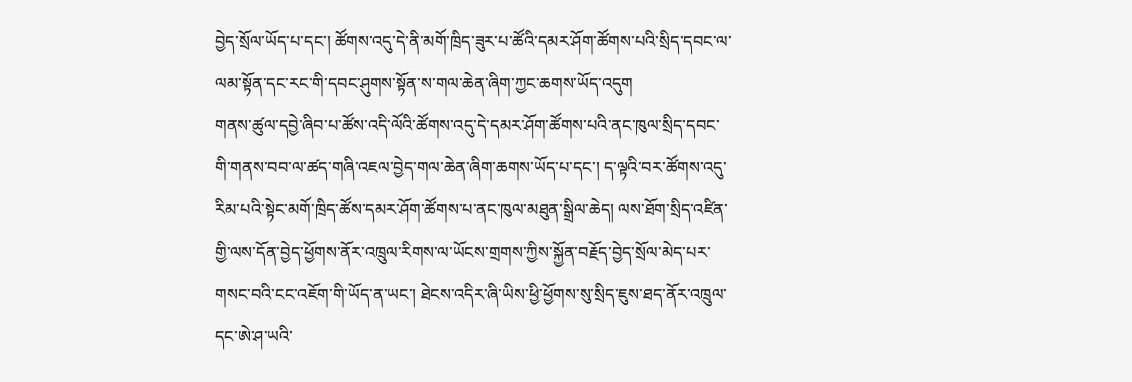བྱེད་སྲོལ་ཡོད་པ་དང་། ཚོགས་འདུ་དེ་ནི་མགོ་ཁྲིད་ཟུར་པ་ཚོའི་དམར་ཤོག་ཚོགས་པའི་སྲིད་དབང་ལ་ལམ་སྟོན་དང་རང་གི་དབང་ཤུགས་སྟོན་ས་གལ་ཆེན་ཞིག་ཀྱང་ཆགས་ཡོད་འདུག
གནས་ཚུལ་དབྱེ་ཞིབ་པ་ཚོས་འདི་ལོའི་ཚོགས་འདུ་དེ་དམར་ཤོག་ཚོགས་པའི་ནང་ཁུལ་སྲིད་དབང་གི་གནས་བབ་ལ་ཚད་གཞི་འཇལ་བྱེད་གལ་ཆེན་ཞིག་ཆགས་ཡོད་པ་དང་། ད་ལྟའི་བར་ཚོགས་འདུ་རིམ་པའི་སྟེང་མགོ་ཁྲིད་ཚོས་དམར་ཤོག་ཚོགས་པ་ནང་ཁུལ་མཐུན་སྒྲིལ་ཆེད། ལས་ཐོག་སྲིད་འཛིན་གྱི་ལས་དོན་བྱེད་ཕྱོགས་ནོར་འཁྲུལ་རིགས་ལ་ཡོངས་གྲགས་ཀྱིས་སྐྱོན་བརྗོད་བྱེད་སྲོལ་མེད་པར་གསང་བའི་ངང་འཇོག་གི་ཡོད་ན་ཡང་། ཐེངས་འདིར་ཞི་ཡིས་ཕྱི་ཕྱོགས་སུ་སྲིད་ཇུས་ཐད་ནོར་འཁྲུལ་དང་ཨེ་ཤ་ཡའི་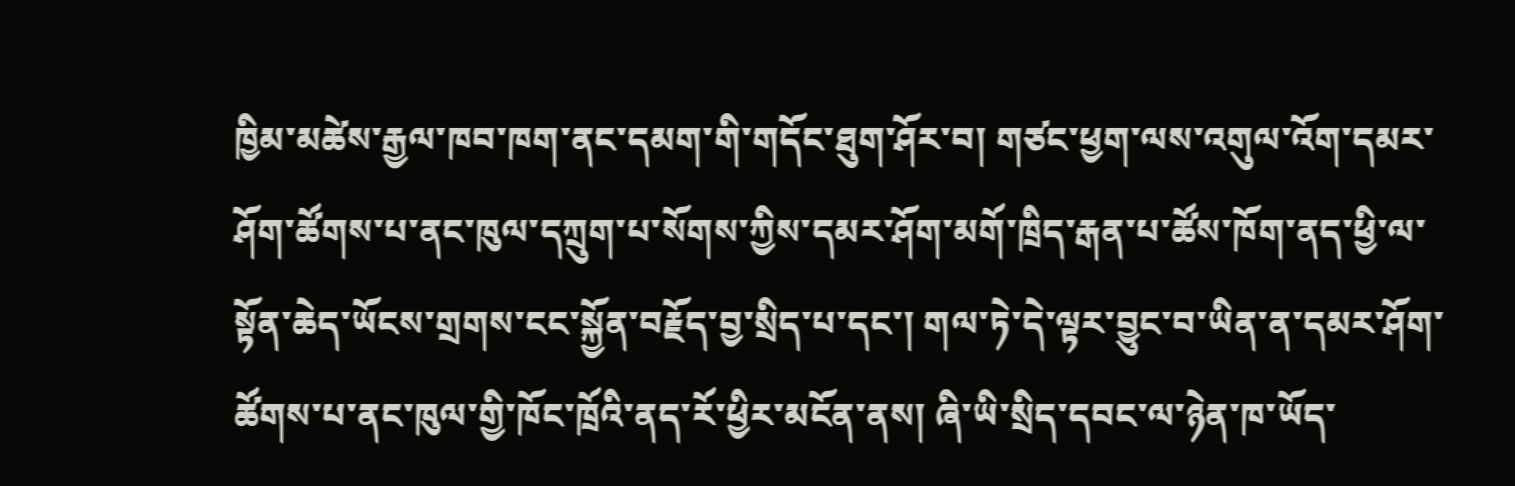ཁྱིམ་མཚེས་རྒྱལ་ཁབ་ཁག་ནང་དམག་གི་གདོང་ཐུག་ཤོར་བ། གཙང་ཕྱག་ལས་འགུལ་འོག་དམར་ཤོག་ཚོགས་པ་ནང་ཁུལ་དཀྲུག་པ་སོགས་ཀྱིས་དམར་ཤོག་མགོ་ཁྲིད་རྒན་པ་ཚོས་ཁོག་ནད་ཕྱི་ལ་སྟོན་ཆེད་ཡོངས་གྲགས་ངང་སྐྱོན་བརྗོད་བྱ་སྲིད་པ་དང་། གལ་ཏེ་དེ་ལྟར་བྱུང་བ་ཡིན་ན་དམར་ཤོག་ཚོགས་པ་ནང་ཁུལ་གྱི་ཁོང་ཁྲོའི་ནད་རོ་ཕྱིར་མངོན་ནས། ཞི་ཡི་སྲིད་དབང་ལ་ཉེན་ཁ་ཡོད་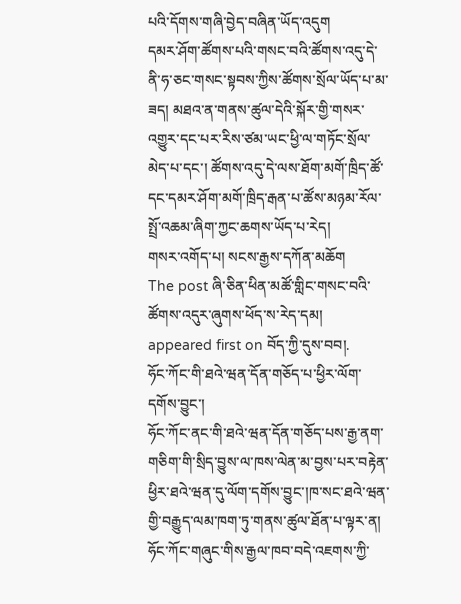པའི་དོགས་གཞི་བྱེད་བཞིན་ཡོད་འདུག
དམར་ཤོག་ཚོགས་པའི་གསང་བའི་ཚོགས་འདུ་དེ་ནི་ཧ་ཅང་གསང་སྟབས་ཀྱིས་ཚོགས་སྲོལ་ཡོད་པ་མ་ཟད། མཐའ་ན་གནས་ཚུལ་དེའི་སྐོར་གྱི་གསར་འགྱུར་དང་པར་རིས་ཙམ་ཡང་ཕྱི་ལ་གཏོང་སྲོལ་མེད་པ་དང་། ཚོགས་འདུ་དེ་ལས་ཐོག་མགོ་ཁྲིད་ཚོ་དང་དམར་ཤོག་མགོ་ཁྲིད་རྒན་པ་ཚོས་མཉམ་རོལ་སྤྲོ་འཆམ་ཞིག་ཀྱང་ཆགས་ཡོད་པ་རེད།
གསར་འགོད་པ། སངས་རྒྱས་དཀོན་མཆོག
The post ཞི་ཅིན་ཕིན་མཚོ་གླིང་གསང་བའི་ཚོགས་འདུར་ཞུགས་ཕོད་ས་རེད་དམ། appeared first on བོད་ཀྱི་དུས་བབ།.
ཧོང་ཀོང་གི་ཐའེ་ཝན་དོན་གཅོད་པ་ཕྱིར་ལོག་དགོས་བྱུང་།
ཧོང་ཀོང་ནང་གི་ཐའེ་ཝན་དོན་གཅོད་པས་རྒྱ་ནག་གཅིག་གི་སྲིད་བྱུས་ལ་ཁས་ལེན་མ་བྱས་པར་བརྟེན་ཕྱིར་ཐའེ་ཝན་དུ་ལོག་དགོས་བྱུང་།ཁ་སང་ཐའེ་ཝན་གྱི་བརྒྱུད་ལམ་ཁག་ཏུ་གནས་ཚུལ་ཐོན་པ་ལྟར་ན། ཧོང་ཀོང་གཞུང་གིས་རྒྱལ་ཁབ་བདེ་འཇགས་ཀྱི་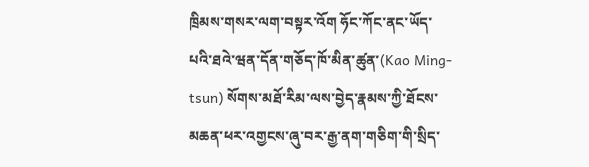ཁྲིམས་གསར་ལག་བསྟར་འོག ཧོང་ཀོང་ནང་ཡོད་པའི་ཐའེ་ཝན་དོན་གཅོད་ཁོ་མིན་ཚུན་(Kao Ming-tsun) སོགས་མཐོ་རིམ་ལས་བྱེད་རྣམས་ཀྱི་ཐོངས་མཆན་ཕར་འགྱངས་ཞུ་བར་རྒྱ་ནག་གཅིག་གི་སྲིད་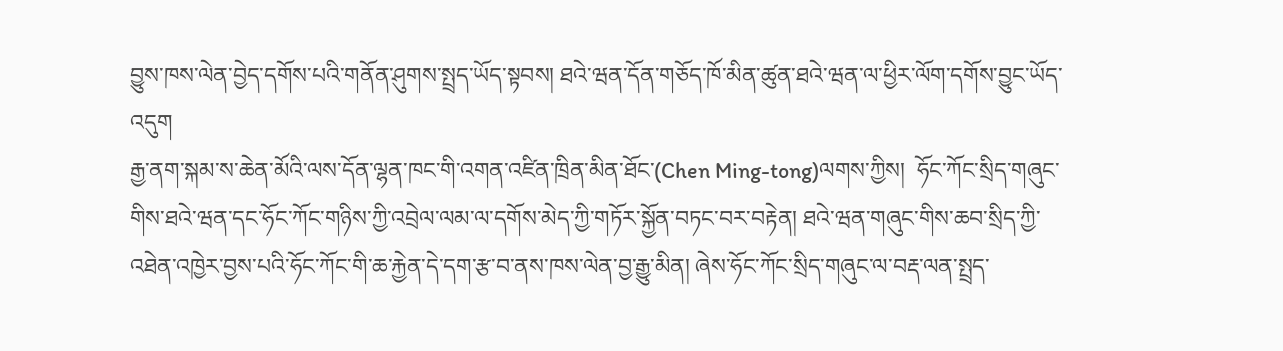བྱུས་ཁས་ལེན་བྱེད་དགོས་པའི་གནོན་ཤུགས་སྤྲད་ཡོད་སྟབས། ཐའེ་ཝན་དོན་གཅོད་ཁོ་མིན་ཚུན་ཐའེ་ཝན་ལ་ཕྱིར་ལོག་དགོས་བྱུང་ཡོད་འདུག
རྒྱ་ནག་སྐམ་ས་ཆེན་མོའི་ལས་དོན་ལྷན་ཁང་གི་འགན་འཛིན་ཁྲིན་མིན་ཐོང་(Chen Ming-tong)ལགས་ཀྱིས།  ཧོང་ཀོང་སྲིད་གཞུང་གིས་ཐའེ་ཝན་དང་ཧོང་ཀོང་གཉིས་ཀྱི་འབྲེལ་ལམ་ལ་དགོས་མེད་ཀྱི་གཏོར་སྐྱོན་བཏང་བར་བརྟེན། ཐའེ་ཝན་གཞུང་གིས་ཆབ་སྲིད་ཀྱི་འཐེན་འཁྱེར་བྱས་པའི་ཧོང་ཀོང་གི་ཆ་རྐྱེན་དེ་དག་རྩ་བ་ནས་ཁས་ལེན་བྱ་རྒྱུ་མིན། ཞེས་ཧོང་ཀོང་སྲིད་གཞུང་ལ་བརྡ་ལན་སྤྲད་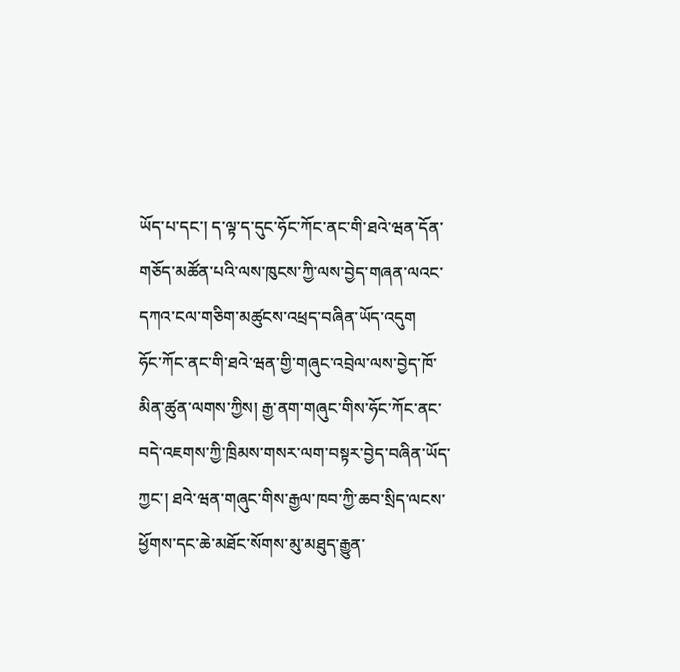ཡོད་པ་དང་། ད་ལྟ་ད་དུང་ཧོང་ཀོང་ནང་གི་ཐའེ་ཝན་དོན་གཅོད་མཚོན་པའི་ལས་ཁུངས་ཀྱི་ལས་བྱེད་གཞན་ལའང་དཀའ་ངལ་གཅིག་མཚུངས་འཕྲད་བཞིན་ཡོད་འདུག
ཧོང་ཀོང་ནང་གི་ཐའེ་ཝན་གྱི་གཞུང་འབྲེལ་ལས་བྱེད་ཁོ་མིན་ཚུན་ལགས་ཀྱིས། རྒྱ་ནག་གཞུང་གིས་ཧོང་ཀོང་ནང་བདེ་འཇགས་ཀྱི་ཁྲིམས་གསར་ལག་བསྟར་བྱེད་བཞིན་ཡོད་ཀྱང་། ཐའེ་ཝན་གཞུང་གིས་རྒྱལ་ཁབ་ཀྱི་ཆབ་སྲིད་ལངས་ཕྱོགས་དང་ཆེ་མཐོང་སོགས་མུ་མཐུད་རྒྱུན་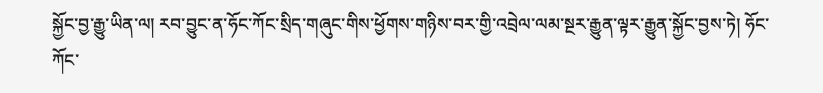སྐྱོང་བྱ་རྒྱུ་ཡིན་ལ། རབ་བྱུང་ན་ཧོང་ཀོང་སྲིད་གཞུང་གིས་ཕྱོགས་གཉིས་བར་གྱི་འབྲེལ་ལམ་སྔར་རྒྱུན་ལྟར་རྒྱུན་སྐྱོང་བྱས་ཏེ། ཧོང་ཀོང་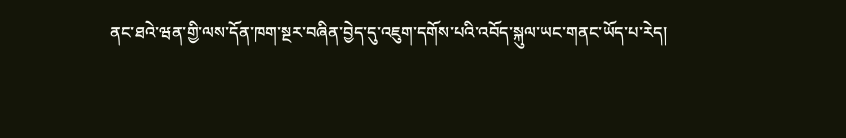ནང་ཐའེ་ཝན་གྱི་ལས་དོན་ཁག་སྔར་བཞིན་བྱེད་དུ་འཇུག་དགོས་པའི་འབོད་སྐུལ་ཡང་གནང་ཡོད་པ་རེད།